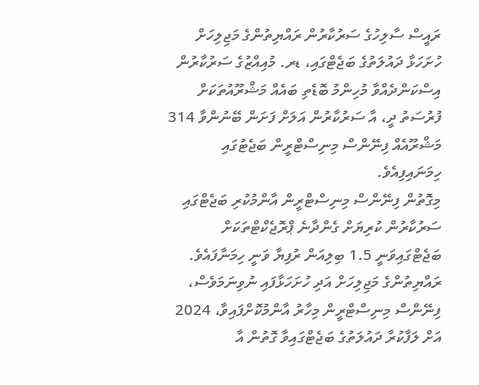ރައީސް ސާލިހުގެ ސަރުކާރުން ރައްޔިތުންގެ މަޖިލިހަށް ހުށަހަޅާ ދައުލަތުގެ ބަޖެޓްގައި، ޑރ. މުއިއްޒުގެ ސަރުކާރުން އިސްކަންދެއްވާ މުހިންމު ބޮޑެތި ބައެއް މަޝްރޫއުތަކަށް ފުރުސަތު ދީ، އާ ސަރުކާރުން އަލަށް ފަށަން ބޭނުންވާ 314 މަޝްރޫއެއް ފިނޭންސް މިނިސްޓްރީން ބަޖެޓުގައި ހިމަނައިފިއެވެ.
މިގޮތުން ފިނޭންސް މިނިސްޓްރީން އާންމުކުރި ބަޖެޓްގައި ސަރުކާރުން ކުރިޔަށް ގެންދާނެ ޕްރޮޖެކްޓްތަކަށް ބަޖެޓްގައިވަނީ 1.5 ބިލިއަން ރުފިޔާ ވަނީ ހިމަނާފައެވެ.
ރައްޔިތުންގެ މަޖިލިހަށް އަދި ހުށަހަޅާފައި ނުވިނަމަވެސް، ފިނޭންސް މިނިސްޓްރީން މިހާރު އާންމުކޮށްފައިވާ، 2024 އަށް ލަފާކުރާ ދައުލަތުގެ ބަޖެޓްގައިވާ ގޮތުން އާ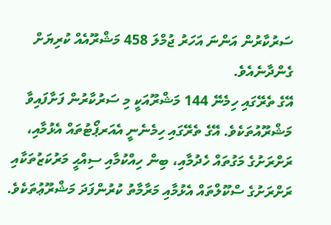ސަރުކާރުން އަންނަ އަހަރު ޖުމްލަ 458 މަޝްރޫއެއް ކުރިޔަށް ގެންދާނެއެވެ.
އޭގެ ތެރޭގައި ހިމެނޭ 144 މަޝްރޫއަކީ މި ސަރުކާރުން ފަށާފައިވާ މަޝްރޫއުތަކެވެ. އޭގެ ތެރޭގައި ހިމެނެނީ އެއަރޕޯޓުތައް އެޅުމާއި، ރަށްރަށުގެ މަގުތައް ހެދުމާއި، ބިން ހިއްކުމާއި ސިއްޙީ މަރުކަޒުތަކާއި ރަށްރަށުގެ ސްކޫލްތައް އެޅުމާއި މަރާމާތު ކުރުންފަދަ މަޝްރޫޢުތަކެވެ.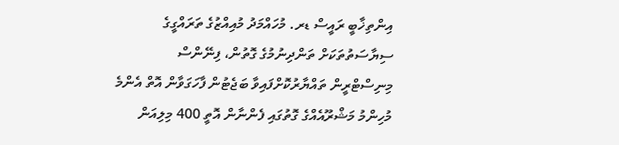އިންތިޚާބީ ރައީސް ޑރ. މުހައްމަދު މުއިއްޒުގެ ތަރައްގީގެ ސިޔާސަތުތަކަށް ތަންދިނުމުގެ ގޮތުން، ފިނޭންސް މިނިސްޓްރީން ތައްޔާރުކޮށްފައިވާ ބަޖެޓުން ފާހަގަވާން އޮތް އެންމެ މުހިންމު މަޝްރޫއެއްގެ ގޮތުގައި ފެންނާން އޮތީ 400 މިލިއަން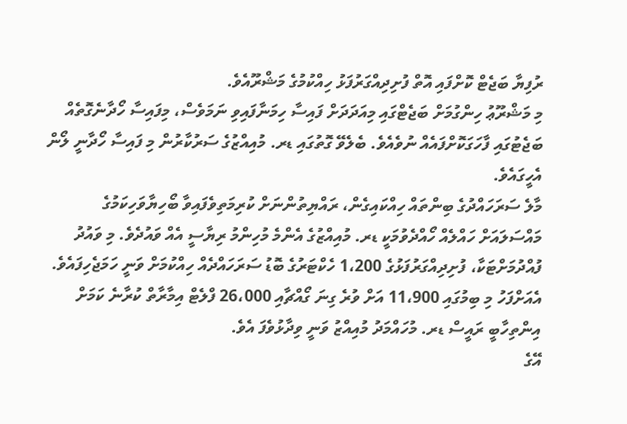ރުފިޔާ ބަޖެޓް ކޮށްފައި އޮތް ފުށިދިއްގަރުފަޅު ހިއްކުމުގެ މަޝްރޫއެވެ.
މި މަޝްރޫޢު ހިންގުމަށް ބަޖެޓްގައި މިއަދަދަށް ފައިސާ ހިމަނާފައިވި ނަމަވެސް، މިފައިސާ ހޯދާނެގޮތެއް ބަޖެޓުގައި ފާހަގަކޮށްފައެއް ނުވެއެވެ. ބެލެވޭ ގޮތުގައި ޑރ. މުއިއްޒުގެ ސަރުކާރުން މި ފައިސާ ހޯދާނީ ލޯން އެހީގައެވެ.
މާލެ ސަރަހައްދުގެ ބިންތައް ހިއްކައިގެން، ރައްޔިތުންނަށް ކުރިމަތިވެފައިވާ ބޯހިޔާވަހިކަމުގެ މައްސަލައަށް ހައްލެއް ހޯއްދެވުމަކީ ޑރ. މުއިއްޒުގެ އެންމެ މުހިންމު ރިޔާސީ އެއް ވައުދެވެ. މި ވައުދު ފުއްދުމަށްޓަކާ، ފުށިދިއްގަރުފަޅުގެ 1،200 ހެކްޓަރުގެ ބޮޑު ސަރަހައްދެއް ހިއްކުމަށް ވަނީ ހަމަޖެހިފައެވެ. އެއަށްފަހު މި ބިމުގައި 11،900 އަށް ވުރެ ގިނަ ގޯއްޗާއި 26،000 ފްލެޓް އިމާރާތް ކުރާނެ ކަމަށް އިންތިހާބީ ރައީސް ޑރ. މުހައްމަދު މުއިއްޒު ވަނީ ވިދާޅުވެފަ އެވެ.
އޭގެ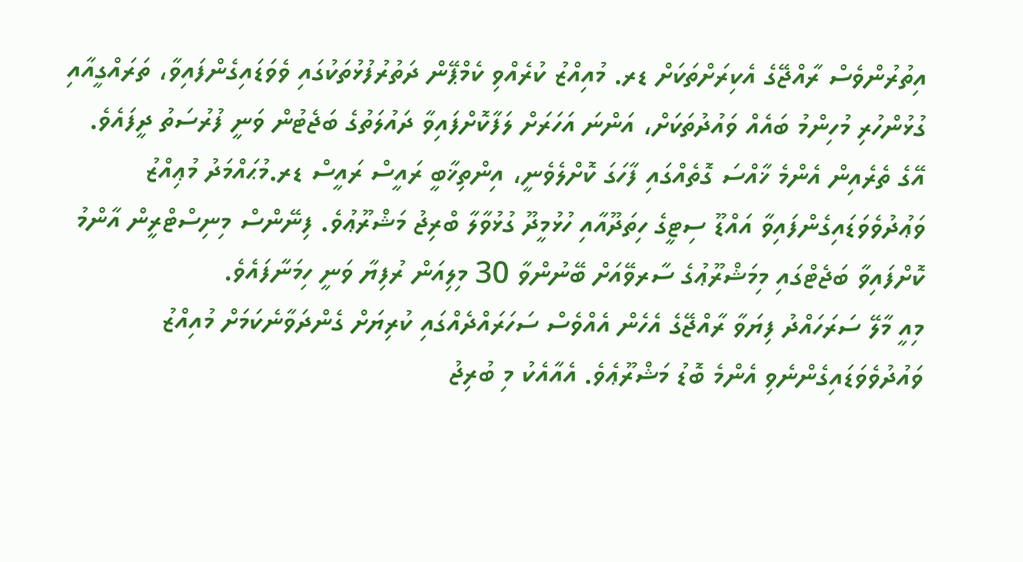އިތުރުންވެސް ރާއްޖޭގެ އެކިރަށްތަކަށް ޑރ. މުއިއްޒު ކުރެއްވި ކެމްޕޭން ދަތުރުފުޅުތަކުގައި ވެވަޑައިގެންފައިވާ، ތަރައްގީއާއި ގުޅުންހުރި މުހިންމު ބައެއް ވައުދުތަކަށް، އަންނަ އަހަރަށް ލަފާކޮށްފައިވާ ދައުލަތުގެ ބަޖެޓުން ވަނީ ފުރުސަތު ދީފައެވެ.
އޭގެ ތެރެއިން އެންމެ ޚާއްސަ ގޮތެއްގައި ފާހަގަ ކޮށްލެވެނީ، އިންތިޚާބީ ރައީސް ރައީސް ޑރ.މުޙައްމަދު މުޢިއްޒު ވަޢުދުވެވަޑައިގެންފައިވާ އައްޑޫ ސިޓީގެ ހިތަދޫއާއި ހުޅުމީދޫ ގުޅުވާލާ ބްރިޖު މަޝްރޫޢުވެ. ފިނޭންސް މިނިސްޓްރީން އާންމު ކޮށްފައިވާ ބަޖެޓްގައި މިމަޝްރޫޢުގެ ސާރވޭއަށް ބޭނުންވާ 30 މިލިއަން ރުފިޔާ ވަނީ ހިމަނާފައެވެ.
މިއީ މާލޭ ސަރަހައްދު ފިޔަވާ ރާއްޖޭގެ އެހެން އެއްވެސް ސަހަރައްދެއްގައި ކުރިޔަށް ގެންދަވާނެކަމަށް މުއިއްޒު ވައުދުވެވަޑައިގެންނެވި އެންމެ ބޮޑު މަޝްރޫޢެވެ. އެއާއެކު މި ބުރިޖު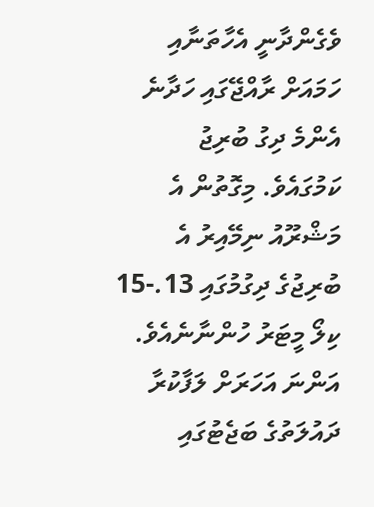ވެގެންދާނީ އެހާތަނާއި ހަމައަށް ރާއްޖޭގައި ހަދާނެ އެންމެ ދިގު ބުރިޖު ކަމުގައެވެ. މިގޮތުން އެ މަޝްރޫއު ނިމޭއިރު އެ ބުރިޖުގެ ދިގުމުގައި 13.-15 ކިލޯ މީޓަރު ހުންނާނެއެވެ.
އަންނަ އަހަރަށް ލަފާކުރާ ދައުލަތުގެ ބަޖެޓުގައި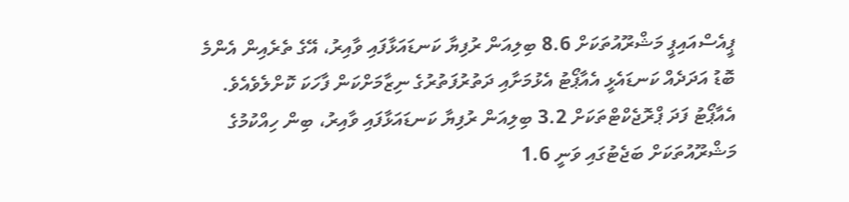ޕީއެސްއައިޕީ މަޝްރޫއުތަކަށް 8.6 ބިލިއަން ރުފިޔާ ކަނޑައަޅާފައި ވާއިރު، އޭގެ ތެރެއިން އެންމެ ބޮޑު އަދަދެއް ކަނޑައެޅީ އެއާޕޯޓު އެޅުމަށާއި ދަތުރުފަތުރުގެ ނިޒާމަށްކަން ފާހަކަ ކޮށްލެވެއެވެ. އެއާޕޯޓު ފަދަ ޕްރޮޖެކްޓްތަކަށް 3.2 ބިލިއަން ރުފިޔާ ކަނޑައަޅާފައި ވާއިރު، ބިން ހިއްކުމުގެ މަޝްރޫއުތަކަށް ބަޖެޓުގައި ވަނީ 1.6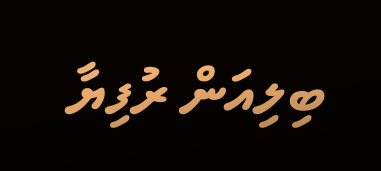ބިލިއަން ރުފިޔާ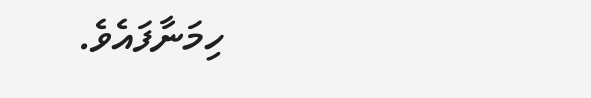ހިމަނާފައެވެ.